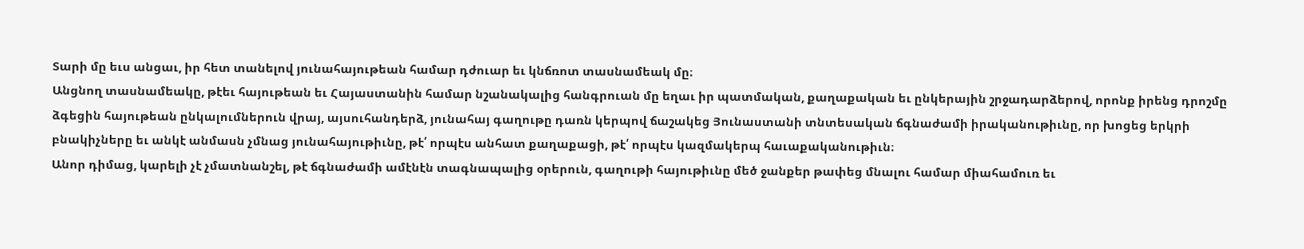Տարի մը եւս անցաւ, իր հետ տանելով յունահայութեան համար դժուար եւ կնճռոտ տասնամեակ մը։
Անցնող տասնամեակը, թէեւ հայութեան եւ Հայաստանին համար նշանակալից հանգրուան մը եղաւ իր պատմական, քաղաքական եւ ընկերային շրջադարձերով, որոնք իրենց դրոշմը ձգեցին հայութեան ընկալումներուն վրայ, այսուհանդերձ, յունահայ գաղութը դառն կերպով ճաշակեց Յունաստանի տնտեսական ճգնաժամի իրականութիւնը, որ խոցեց երկրի բնակիչները եւ անկէ անմասն չմնաց յունահայութիւնը, թէ՛ որպէս անհատ քաղաքացի, թէ՛ որպէս կազմակերպ հաւաքականութիւն։
Անոր դիմաց, կարելի չէ չմատնանշել, թէ ճգնաժամի ամէնէն տագնապալից օրերուն, գաղութի հայութիւնը մեծ ջանքեր թափեց մնալու համար միահամուռ եւ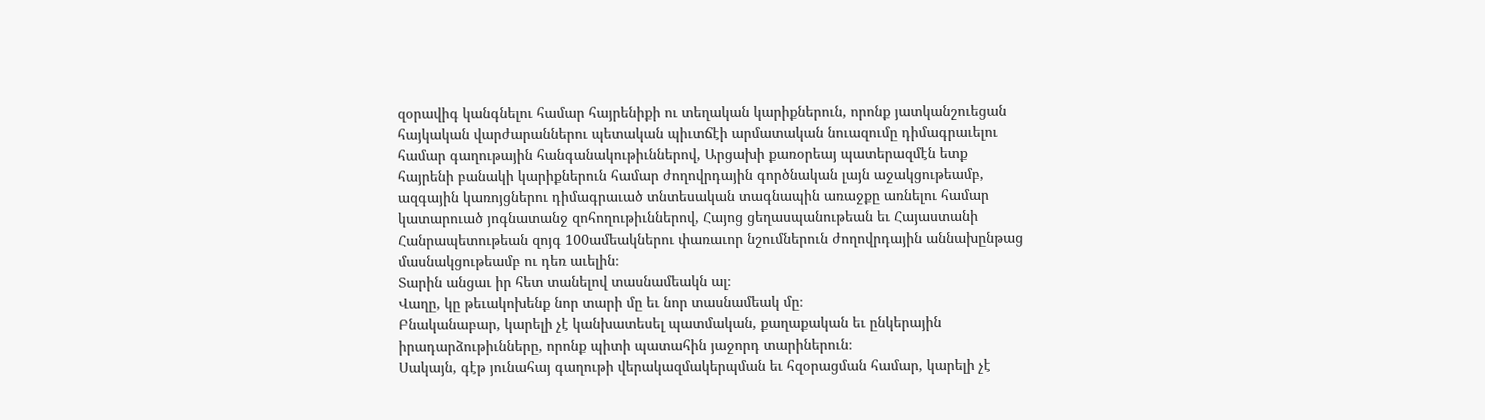զօրավիգ կանգնելու համար հայրենիքի ու տեղական կարիքներուն, որոնք յատկանշուեցան հայկական վարժարաններու պետական պիւտճէի արմատական նուազումը դիմագրաւելու համար գաղութային հանգանակութիւններով, Արցախի քառօրեայ պատերազմէն ետք հայրենի բանակի կարիքներուն համար ժողովրդային գործնական լայն աջակցութեամբ, ազգային կառոյցներու դիմագրաւած տնտեսական տագնապին առաջքը առնելու համար կատարուած յոգնատանջ զոհողութիւններով, Հայոց ցեղասպանութեան եւ Հայաստանի Հանրապետութեան զոյգ 100ամեակներու փառաւոր նշումներուն ժողովրդային աննախընթաց մասնակցութեամբ ու դեռ աւելին։
Տարին անցաւ իր հետ տանելով տասնամեակն ալ։
Վաղը, կը թեւակոխենք նոր տարի մը եւ նոր տասնամեակ մը։
Բնականաբար, կարելի չէ կանխատեսել պատմական, քաղաքական եւ ընկերային իրադարձութիւնները, որոնք պիտի պատահին յաջորդ տարիներուն։
Սակայն, գէթ յունահայ գաղութի վերակազմակերպման եւ հզօրացման համար, կարելի չէ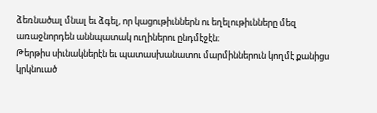ձեռնածալ մնալ եւ ձգել, որ կացութիւններն ու եղելութիւնները մեզ առաջնորդեն աննպատակ ուղիներու ընդմէջէն։
Թերթիս սիւնակներէն եւ պատասխանատու մարմիններուն կողմէ քանիցս կրկնուած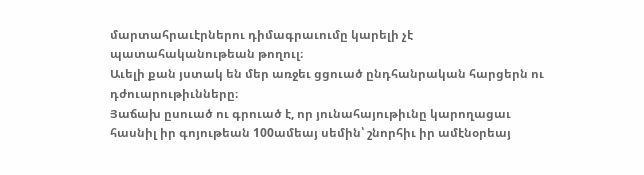մարտահրաւէրներու դիմագրաւումը կարելի չէ պատահականութեան թողուլ։
Աւելի քան յստակ են մեր առջեւ ցցուած ընդհանրական հարցերն ու դժուարութիւնները։
Յաճախ ըսուած ու գրուած է, որ յունահայութիւնը կարողացաւ հասնիլ իր գոյութեան 100ամեայ սեմին՝ շնորհիւ իր ամէնօրեայ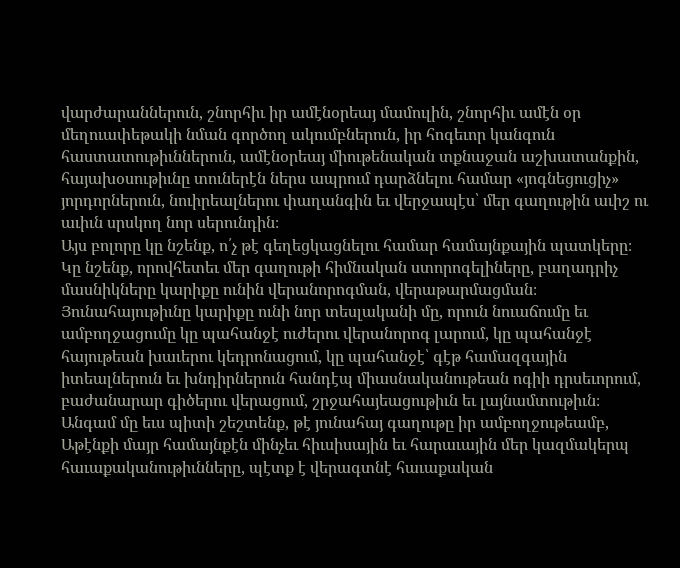վարժարաններուն, շնորհիւ իր ամէնօրեայ մամուլին, շնորհիւ ամէն օր մեղուափեթակի նման գործող ակումբներուն, իր հոգեւոր կանգուն հաստատութիւններուն, ամէնօրեայ միութենական տքնաջան աշխատանքին, հայախօսութիւնը տուներէն ներս ապրում դարձնելու համար «յոգնեցուցիչ» յորդորներուն, նուիրեալներու փաղանգին եւ վերջապէս՝ մեր գաղութին աւիշ ու աւիւն սրսկող նոր սերունդին։
Այս բոլորը կը նշենք, ո՛չ թէ գեղեցկացնելու համար համայնքային պատկերը։
Կը նշենք, որովհետեւ մեր գաղութի հիմնական ստորոգելիները, բաղադրիչ մասնիկները կարիքը ունին վերանորոգման, վերաթարմացման։
Յունահայութիւնը կարիքը ունի նոր տեսլականի մը, որուն նուաճումը եւ ամբողջացումը կը պահանջէ ուժերու վերանորոգ լարում, կը պահանջէ հայութեան խաւերու կեդրոնացում, կը պահանջէ՝ գէթ համազգային իտեալներուն եւ խնդիրներուն հանդէպ միասնականութեան ոգիի դրսեւորում, բաժանարար գիծերու վերացում, շրջահայեացութիւն եւ լայնամտութիւն։
Անգամ մը եւս պիտի շեշտենք, թէ յունահայ գաղութը իր ամբողջութեամբ, Աթէնքի մայր համայնքէն մինչեւ հիւսիսային եւ հարաւային մեր կազմակերպ հաւաքականութիւնները, պէտք է վերագտնէ հաւաքական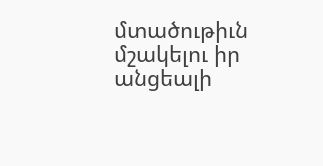մտածութիւն մշակելու իր անցեալի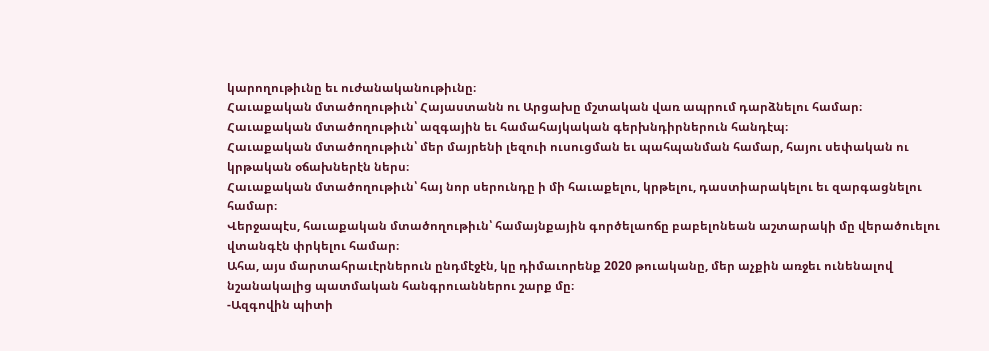կարողութիւնը եւ ուժանականութիւնը։
Հաւաքական մտածողութիւն՝ Հայաստանն ու Արցախը մշտական վառ ապրում դարձնելու համար։
Հաւաքական մտածողութիւն՝ ազգային եւ համահայկական գերխնդիրներուն հանդէպ։
Հաւաքական մտածողութիւն՝ մեր մայրենի լեզուի ուսուցման եւ պահպանման համար, հայու սեփական ու կրթական օճախներէն ներս։
Հաւաքական մտածողութիւն՝ հայ նոր սերունդը ի մի հաւաքելու, կրթելու, դաստիարակելու եւ զարգացնելու համար։
Վերջապէս, հաւաքական մտածողութիւն՝ համայնքային գործելաոճը բաբելոնեան աշտարակի մը վերածուելու վտանգէն փրկելու համար։
Ահա, այս մարտահրաւէրներուն ընդմէջէն, կը դիմաւորենք 2020 թուականը, մեր աչքին առջեւ ունենալով նշանակալից պատմական հանգրուաններու շարք մը։
-Ազգովին պիտի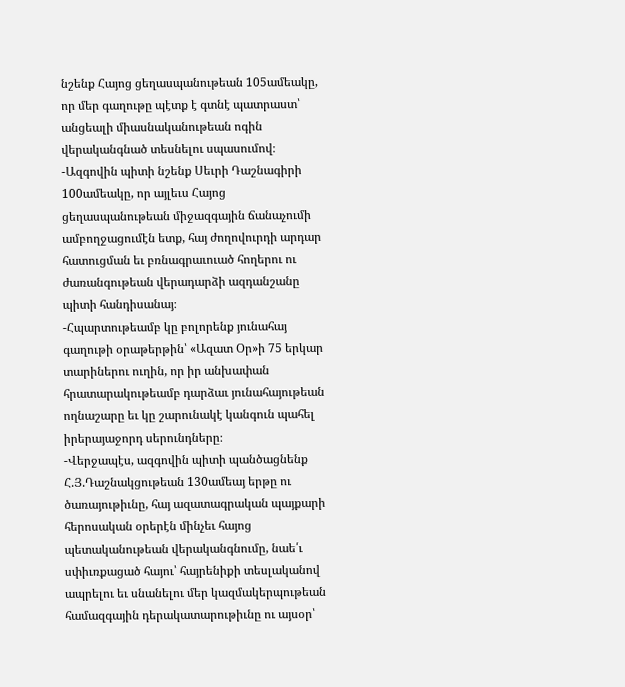նշենք Հայոց ցեղասպանութեան 105ամեակը, որ մեր գաղութը պէտք է գտնէ պատրաստ՝ անցեալի միասնականութեան ոգին վերականգնած տեսնելու սպասումով։
-Ազգովին պիտի նշենք Սեւրի Դաշնագիրի 100ամեակը, որ այլեւս Հայոց ցեղասպանութեան միջազգային ճանաչումի ամբողջացումէն ետք, հայ ժողովուրդի արդար հատուցման եւ բռնագրաւուած հողերու ու ժառանգութեան վերադարձի ազդանշանը պիտի հանդիսանայ։
-Հպարտութեամբ կը բոլորենք յունահայ գաղութի օրաթերթին՝ «Ազատ Օր»ի 75 երկար տարիներու ուղին, որ իր անխափան հրատարակութեամբ դարձաւ յունահայութեան ողնաշարը եւ կը շարունակէ կանգուն պահել իրերայաջորդ սերունդները։
-Վերջապէս, ազգովին պիտի պանծացնենք Հ.Յ.Դաշնակցութեան 130ամեայ երթը ու ծառայութիւնը, հայ ազատագրական պայքարի հերոսական օրերէն մինչեւ հայոց պետականութեան վերականգնումը, նաե՛ւ սփիւռքացած հայու՝ հայրենիքի տեսլականով ապրելու եւ սնանելու մեր կազմակերպութեան համազգային դերակատարութիւնը ու այսօր՝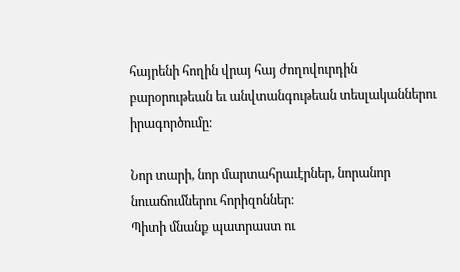հայրենի հողին վրայ հայ ժողովուրդին բարօրութեան եւ անվտանգութեան տեսլականներու իրագործումը։

Նոր տարի, նոր մարտահրաւէրներ, նորանոր նուաճումներու հորիզոններ։
Պիտի մնանք պատրաստ ու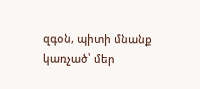զգօն, պիտի մնանք կառչած՝ մեր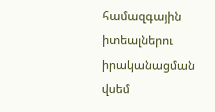համազգային իտեալներու իրականացման վսեմ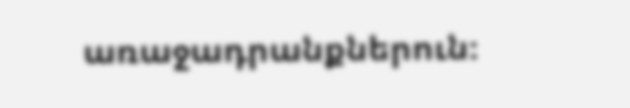առաջադրանքներուն։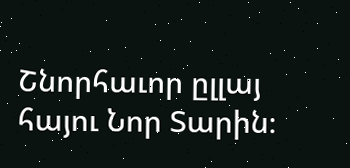Շնորհաւոր ըլլայ հայու Նոր Տարին։